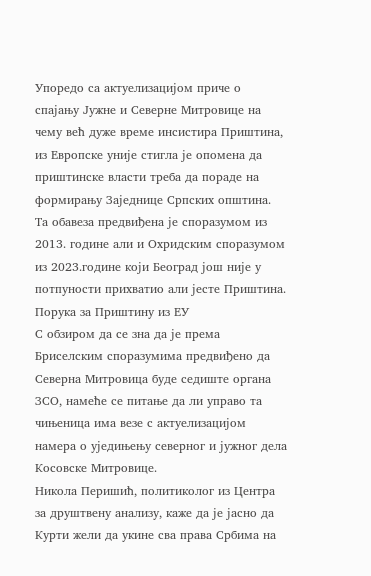Упоредо са актуелизацијом приче о спајању Јужне и Северне Митровице на чему већ дуже време инсистира Приштина, из Европске уније стигла је опомена да приштинске власти треба да пораде на формирању Заједнице Српских општина. Та обавеза предвиђена је споразумом из 2013. године али и Охридским споразумом из 2023.године који Београд још није у потпуности прихватио али јесте Приштина.
Порука за Приштину из ЕУ
С обзиром да се зна да је према Бриселским споразумима предвиђено да Северна Митровица буде седиште органа ЗСО, намеће се питање да ли управо та чињеница има везе с актуелизацијом намера о уједињењу северног и јужног дела Косовске Митровице.
Никола Перишић, политиколог из Центра за друштвену анализу, каже да је јасно да Курти жели да укине сва права Србима на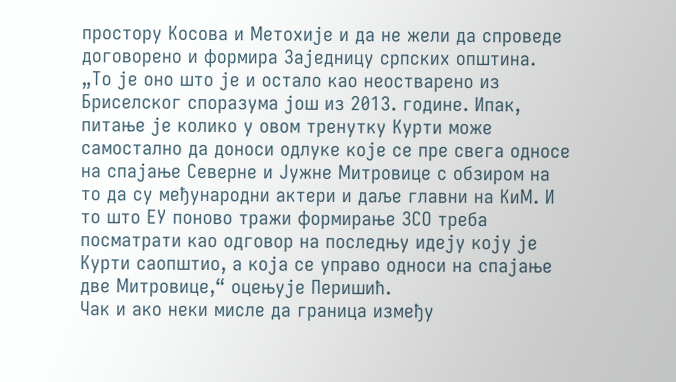простору Косова и Метохије и да не жели да спроведе договорено и формира Заједницу српских општина.
„То је оно што је и остало као неостварено из Бриселског споразума још из 2013. године. Ипак, питање је колико у овом тренутку Курти може самостално да доноси одлуке које се пре свега односе на спајање Северне и Јужне Митровице с обзиром на то да су међународни актери и даље главни на КиМ. И то што ЕУ поново тражи формирање ЗСО треба посматрати као одговор на последњу идеју коју је Курти саопштио, а која се управо односи на спајање две Митровице,“ оцењује Перишић.
Чак и ако неки мисле да граница између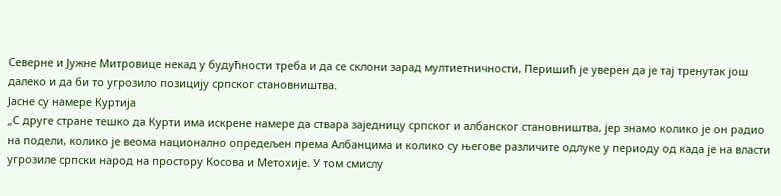Северне и Јужне Митровице некад у будућности треба и да се склони зарад мултиетничности, Перишић је уверен да је тај тренутак још далеко и да би то угрозило позицију српског становништва.
Јасне су намере Куртија
„С друге стране тешко да Курти има искрене намере да ствара заједницу српског и албанског становништва, јер знамо колико је он радио на подели, колико је веома национално опредељен према Албанцима и колико су његове различите одлуке у периоду од када је на власти угрозиле српски народ на простору Косова и Метохије. У том смислу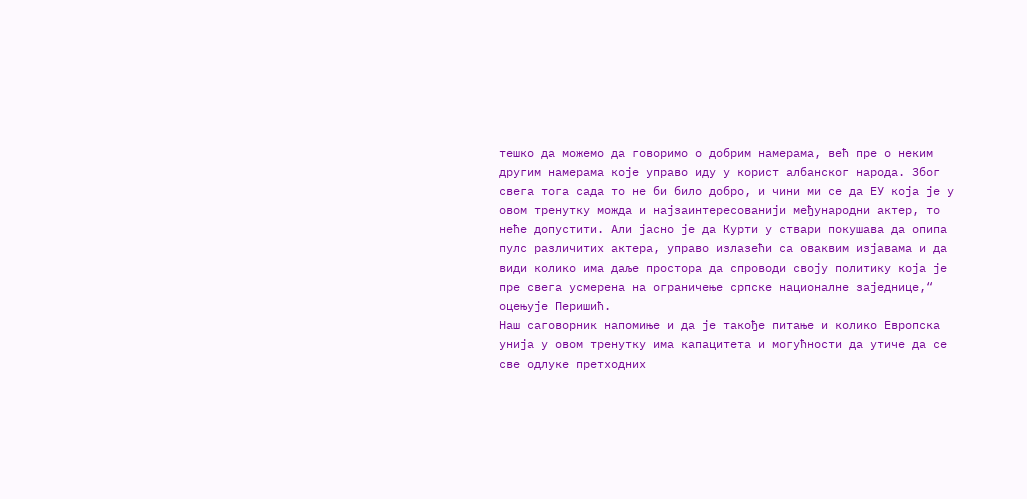тешко да можемо да говоримо о добрим намерама, већ пре о неким другим намерама које управо иду у корист албанског народа. Због свега тога сада то не би било добро, и чини ми се да ЕУ која је у овом тренутку можда и најзаинтересованији међународни актер, то неће допустити. Али јасно је да Курти у ствари покушава да опипа пулс различитих актера, управо излазећи са оваквим изјавама и да види колико има даље простора да спроводи своју политику која је пре свега усмерена на ограничење српске националне заједнице,“ оцењује Перишић.
Наш саговорник напомиње и да је такође питање и колико Европска унија у овом тренутку има капацитета и могућности да утиче да се све одлуке претходних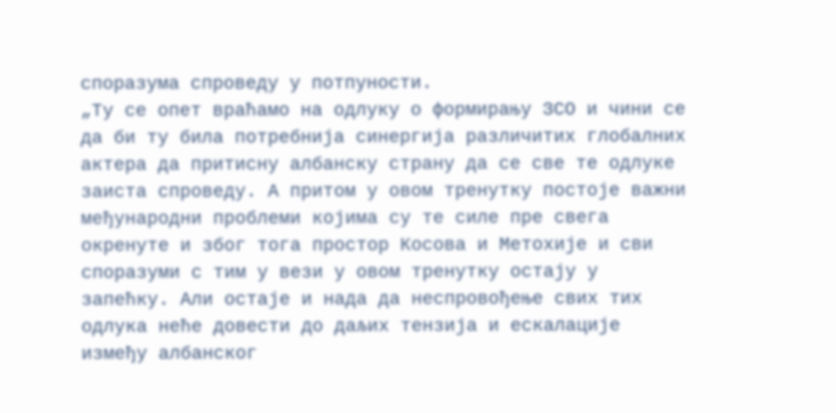споразума спроведу у потпуности.
„Ту се опет враћамо на одлуку о формирању ЗСО и чини се да би ту била потребнија синергија различитих глобалних актера да притисну албанску страну да се све те одлуке заиста спроведу. А притом у овом тренутку постоје важни међународни проблеми којима су те силе пре свега окренуте и због тога простор Косова и Метохије и сви споразуми с тим у вези у овом тренутку остају у запећку. Али остаје и нада да неспровођење свих тих одлука неће довести до даљих тензија и ескалације између албанског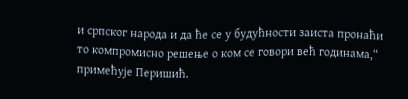и српског народа и да ће се у будућности заиста пронаћи то компромисно решење о ком се говори већ годинама,“ примећује Перишић.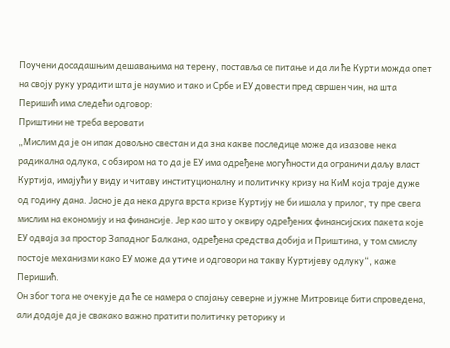Поучени досадашњим дешавањима на терену, поставља се питање и да ли ће Курти можда опет на своју руку урадити шта је наумио и тако и Србе и ЕУ довести пред свршен чин, на шта Перишић има следећи одговор:
Приштини не треба веровати
„Мислим да је он ипак довољно свестан и да зна какве последице може да изазове нека радикална одлука, с обзиром на то да је ЕУ има одређене могућности да ограничи даљу власт Куртија, имајући у виду и читаву институционалну и политичку кризу на КиМ која траје дуже од годину дана. Јасно је да нека друга врста кризе Куртију не би ишала у прилог, ту пре свега мислим на економију и на финансије. Јер као што у оквиру одређених финансијских пакета које ЕУ одваја за простор Западног Балкана, одређена средства добија и Приштина, у том смислу постоје механизми како ЕУ може да утиче и одговори на такву Куртијеву одлуку“, каже Перишић.
Он због тога не очекује да ће се намера о спајању северне и јужне Митровице бити спроведена, али додаје да је свакако важно пратити политичку реторику и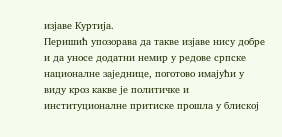изјаве Куртија.
Перишић упозорава да такве изјаве нису добре и да уносе додатни немир у редове српске националне заједнице, поготово имајући у виду кроз какве је политичке и институционалне притиске прошла у блиској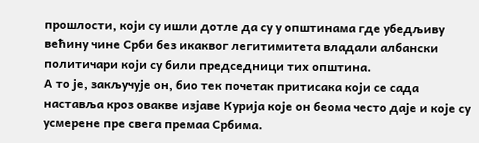прошлости, који су ишли дотле да су у општинама где убедљиву већину чине Срби без икаквог легитимитета владали албански политичари који су били председници тих општина.
А то је, закључује он, био тек почетак притисака који се сада наставља кроз овакве изјаве Курија које он беома често даје и које су усмерене пре свега премаа Србима.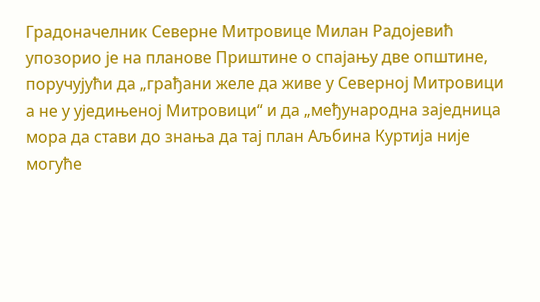Градоначелник Северне Митровице Милан Радојевић упозорио је на планове Приштине о спајању две општине, поручујући да „грађани желе да живе у Северној Митровици а не у уједињеној Митровици“ и да „међународна заједница мора да стави до знања да тај план Аљбина Куртија није могуће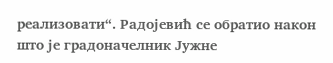реализовати“. Радојевић се обратио након што је градоначелник Јужне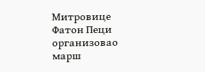Митровице Фатон Пеци организовао марш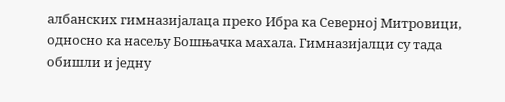албанских гимназијалаца преко Ибра ка Северној Митровици, односно ка насељу Бошњачка махала. Гимназијалци су тада обишли и једну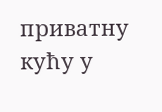приватну кућу у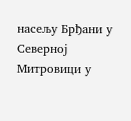насељу Брђани у Северној Митровици у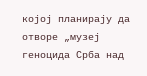којој планирају да отворе „музеј геноцида Срба над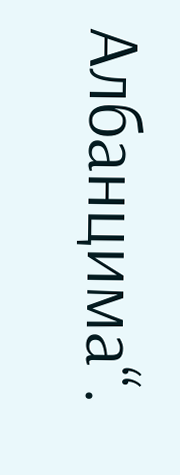Албанцима“.